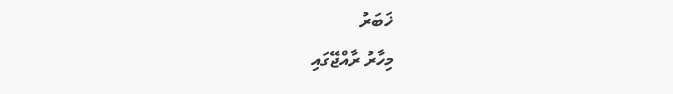ޚަބަރު
މިހާރު ރާއްޖޭގައި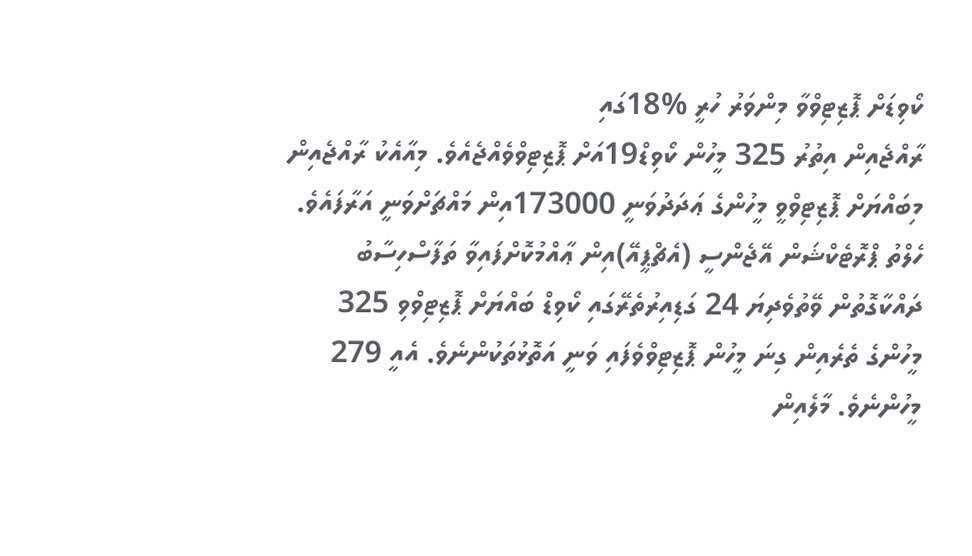ކޯވިޑަށް ޕޮޒިޓިވްވާ މިންވަރު ހުރީ %18ގައި
ރާއްޖެއިން އިތުރު 325 މީހުން ކޯވިޑް19އަށް ޕޮޒިޓިވްވެއްޖެއެވެ. މިއާއެކު ރާއްޖެއިން މިބައްޔަށް ޕޮޒިޓިވްވީ މީހުންގެ ޢަދަދުވަނީ 173000އިން މައްޗަށްވަނީ އަރާފައެވެ.
ހެލްތު ޕްރޮޓެކްޝަން އޭޖެންސީ (އެޗްޕީއޭ)އިން ޢާއްމުކޮށްފައިވާ ތަފާސްހިސާބު ދައްކާގޮތުން ވޭތުވެދިޔަ 24 ގަޑިއިރުތެރޭގައި ކޯވިޑް ބައްޔަށް ޕޮޒިޓިވްވި 325 މީހުންގެ ތެރެއިން ގިނަ މީހުން ޕޮޒިޓިވްވެފައި ވަނީ އަތޮޅުތަކުންނެވެ. އެއީ 279 މީހުންނެވެ. މާލެއިން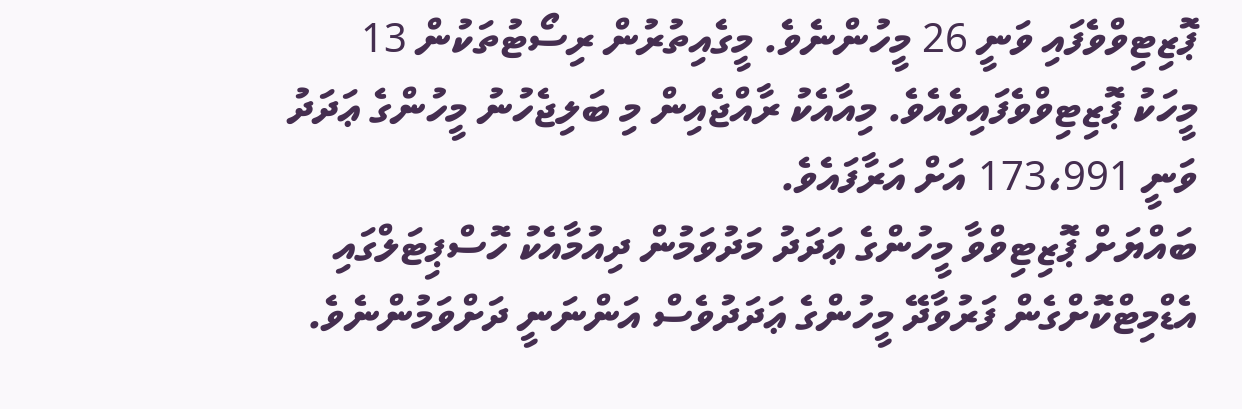ޕޮޒިޓިވްވެފައި ވަނީ 26 މީހުންނެވެ. މީގެއިތުރުން ރިސޯޓުތަކުން 13 މީހަކު ޕޮޒިޓިވްވެފައިވެއެވެ. މިއާއެކު ރާއްޖެއިން މި ބަލިޖެހުނު މީހުންގެ ޢަދަދު ވަނީ 173،991 އަށް އަރާފައެވެ.
ބައްޔަށް ޕޮޒިޓިވްވާ މީހުންގެ ޢަދަދު މަދުވަމުން ދިއުމާއެކު ހޮސްޕިޓަލްގައި އެޑްމިޓްކޮށްގެން ފަރުވާދޭ މީހުންގެ ޢަދަދުވެސް އަންނަނީ ދަށްވަމުންނެވެ.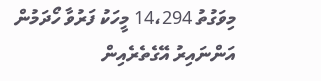މިވަގުތު 14،294 މީހަކު ފަރުވާ ހޯދަމުން އަންނައިރު އޭގެތެރެއިން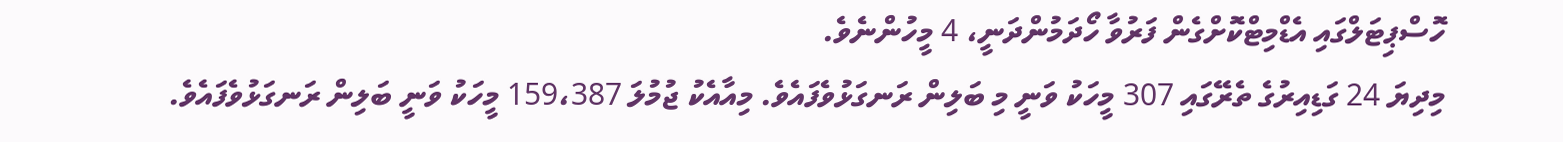ހޮސްޕިޓަލްގައި އެޑްމިޓްކޮށްގެން ފަރުވާ ހޯދަމުންދަނީ، 4 މީހުންނެވެ.
މިދިޔަ 24 ގަޑިއިރުގެ ތެރޭގައި 307 މީހަކު ވަނީ މި ބަލިން ރަނގަޅުވެފައެވެ. މިއާއެކު ޖުމުލަ 159،387 މީހަކު ވަނީ ބަލިން ރަނގަޅުވެފައެވެ.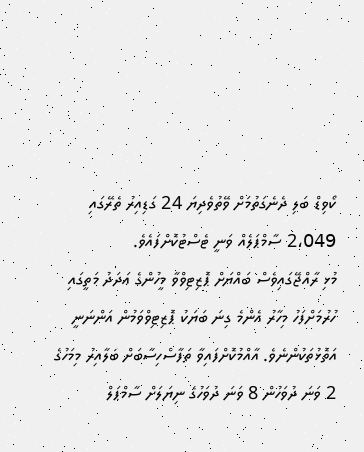ކޯވިޑް ބަލި ދެނެގަތުމަށް ވޭތުވެދިޔަ 24 ގަޑިއިރު ތެރޭގައި 2،049 ސާމްޕަލެއް ވަނީ ޓެސްޓުކޮށްފައެވެ.
މުޅި ރާއްޖޭގައިވެސް ބައްޔަށް ޕޮޒިޓިވްވާ މީހުންގެ ޢަދަދު މަތީގައި ހުރުމަށްފަހު މިހާރު އެންމެ ގިނަ ބަޔަކު ޕޮޒިޓިވްވަމުން އަންނަނީ އަތޮޅުތަކުންނެވެ. އާއްމުކޮށްފައިވާ ތަފާސްހިސާބަށް ބަލާއިރު މިމަހުގެ 2 ވަނަ ދުވަހުން 8 ވަނަ ދުވަހުގެ ނިޔަލަށް ސާމްޕަލް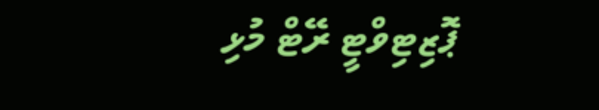ޕޮޒިޓިވްޓީ ރޭޓް މުޅި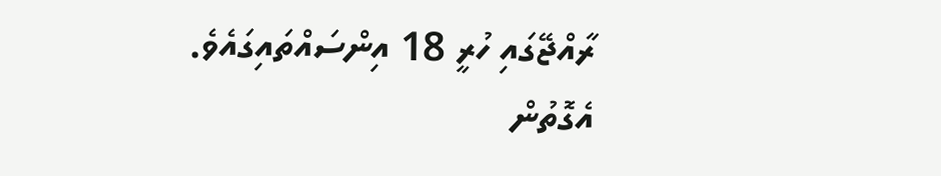ރާއްޖޭގައި ހުރީ 18 އިންސައްތައިގައެވެ. އެގޮތުން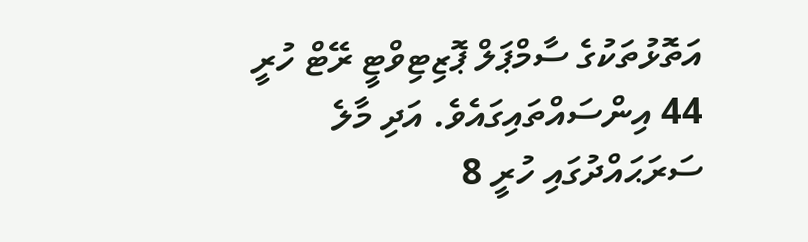އަތޮޅުތަކުގެ ސާމްޕަލް ޕޮޒިޓިވްޓީ ރޭޓް ހުރީ 44 އިންސައްތައިގައެވެ. އަދި މާލެ ސަރަޙައްދުގައި ހުރީ 8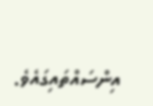އިންސައްތައިގައެވެ.